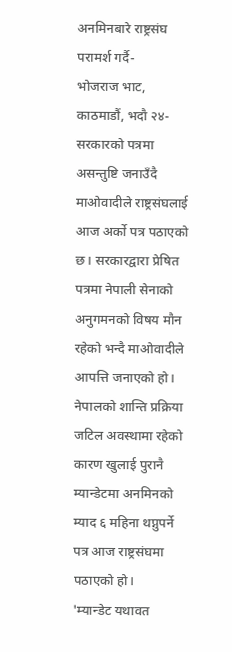अनमिनबारे राष्ट्रसंघ परामर्श गर्दै-
भोजराज भाट, काठमाडौं, भदौ २४- सरकारको पत्रमा असन्तुष्टि जनाउँदै माओवादीले राष्ट्रसंघलाई आज अर्को पत्र पठाएको छ। सरकारद्वारा प्रेषित पत्रमा नेपाली सेनाको अनुगमनको विषय मौन रहेको भन्दै माओवादीले आपत्ति जनाएको हो। नेपालको शान्ति प्रक्रिया जटिल अवस्थामा रहेको कारण खुलाई पुरानै म्यान्डेटमा अनमिनको म्याद ६ महिना थप्नुपर्ने पत्र आज राष्ट्रसंघमा पठाएको हो।
'म्यान्डेट यथावत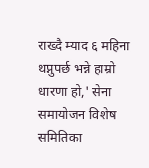राख्दै म्याद ६ महिना थप्नुपर्छ भन्ने हाम्रो धारणा हो,' सेना समायोजन विशेष समितिका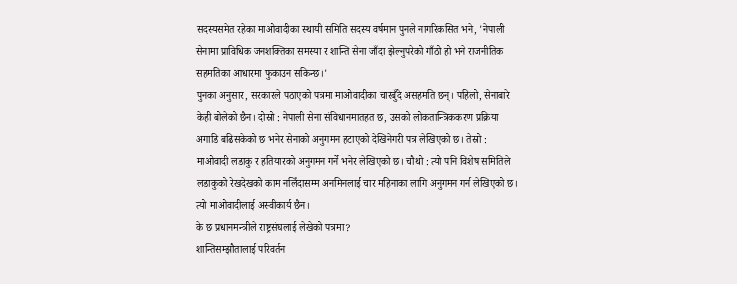सदस्यसमेत रहेका माओवादीका स्थायी समिति सदस्य वर्षमान पुनले नागरिकसित भने, 'नेपाली सेनामा प्राविधिक जनशक्तिका समस्या र शान्ति सेना जाँदा झेल्नुपरेको गाँठो हो भने राजनीतिक सहमतिका आधारमा फुकाउन सकिन्छ।'
पुनका अनुसार, सरकारले पठाएको पत्रमा माओवादीका चारबुँदे असहमति छन्। पहिलो, सेनाबारे केही बोलेको छैन। दोस्रो : नेपाली सेना संविधानमातहत छ, उसको लोकतान्त्रिककरण प्रक्रिया अगाडि बढिसकेको छ भनेर सेनाको अनुगमन हटाएको देखिनेगरी पत्र लेखिएको छ। तेस्रो : माओवादी लडाकु र हतियारको अनुगमन गर्ने भनेर लेखिएको छ। चौथो : त्यो पनि विशेष समितिले लडाकुको रेखदेखको काम नलिँदासम्म अनमिनलाई चार महिनाका लागि अनुगमन गर्न लेखिएको छ। त्यो माओवादीलाई अस्वीकार्य छैन।
के छ प्रधानमन्त्रीले राष्ट्रसंघलाई लेखेको पत्रमा?
शान्तिसम्झौतालाई परिवर्तन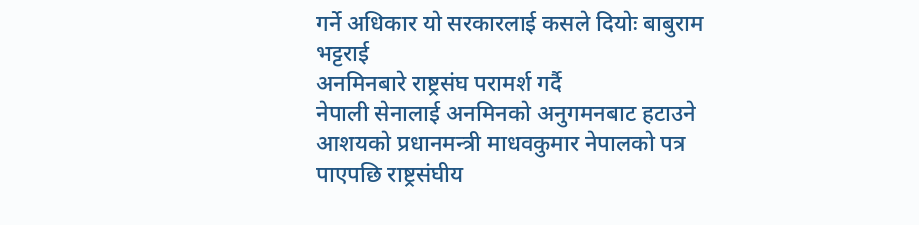गर्ने अधिकार यो सरकारलाई कसले दियोः बाबुराम भट्टराई
अनमिनबारे राष्ट्रसंघ परामर्श गर्दै
नेपाली सेनालाई अनमिनको अनुगमनबाट हटाउने आशयको प्रधानमन्त्री माधवकुमार नेपालको पत्र पाएपछि राष्ट्रसंघीय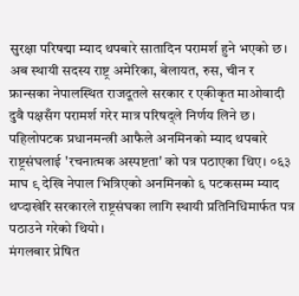सुरक्षा परिषद्मा म्याद थपबारे सातादिन परामर्श हुने भएको छ।
अब स्थायी सदस्य राष्ट्र अमेरिका, बेलायत, रुस, चीन र फ्रान्सका नेपालस्थित राजदूतले सरकार र एकीकृत माओवादी दुवै पक्षसँग परामर्श गरेर मात्र परिषद्ले निर्णय लिने छ।
पहिलोपटक प्रधानमन्त्री आफैले अनमिनको म्याद थपबारे राष्ट्रसंघलाई 'रचनात्मक अस्पष्टता' को पत्र पठाएका थिए। ०६३ माघ ९ देखि नेपाल भित्रिएको अनमिनको ६ पटकसम्म म्याद थप्दाखेरि सरकारले राष्ट्रसंघका लागि स्थायी प्रतिनिधिमार्फत पत्र पठाउने गरेको थियो।
मंगलबार प्रेषित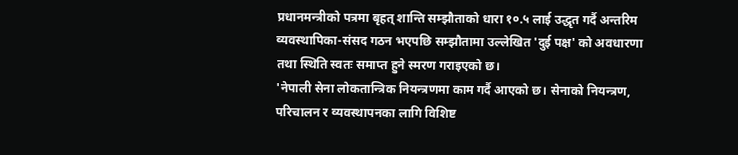प्रधानमन्त्रीको पत्रमा बृहत् शान्ति सम्झौताको धारा १०.५ लाई उद्धृत गर्दै अन्तरिम व्यवस्थापिका-संसद गठन भएपछि सम्झौतामा उल्लेखित 'दुई पक्ष' को अवधारणा तथा स्थिति स्वतः समाप्त हुने स्मरण गराइएको छ।
'नेपाली सेना लोकतान्त्रिक नियन्त्रणमा काम गर्दै आएको छ। सेनाको नियन्त्रण, परिचालन र व्यवस्थापनका लागि विशिष्ट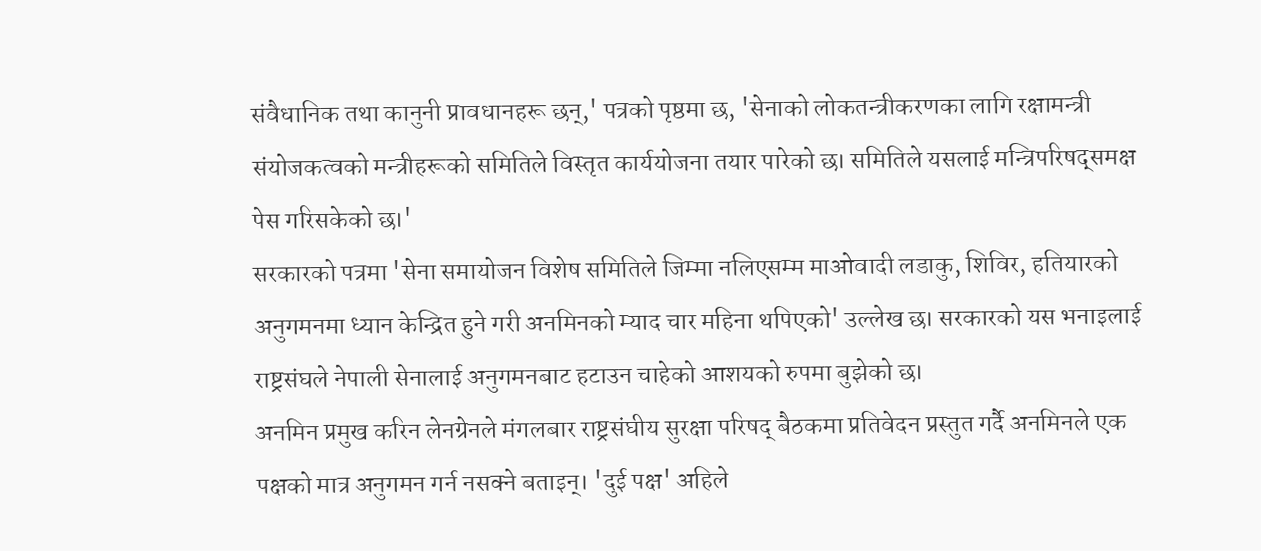संवैधानिक तथा कानुनी प्रावधानहरू छन्,' पत्रको पृष्ठमा छ, 'सेनाको लोकतन्त्रीकरणका लागि रक्षामन्त्री संयोजकत्वको मन्त्रीहरूको समितिले विस्तृत कार्ययोजना तयार पारेको छ। समितिले यसलाई मन्त्रिपरिषद्समक्ष पेस गरिसकेको छ।'
सरकारको पत्रमा 'सेना समायोजन विशेष समितिले जिम्मा नलिएसम्म माओवादी लडाकु, शिविर, हतियारको अनुगमनमा ध्यान केन्द्रित हुने गरी अनमिनको म्याद चार महिना थपिएको' उल्लेख छ। सरकारको यस भनाइलाई राष्ट्रसंघले नेपाली सेनालाई अनुगमनबाट हटाउन चाहेको आशयको रुपमा बुझेको छ।
अनमिन प्रमुख करिन लेनग्रेनले मंगलबार राष्ट्रसंघीय सुरक्षा परिषद् बैठकमा प्रतिवेदन प्रस्तुत गर्दै अनमिनले एक पक्षको मात्र अनुगमन गर्न नसक्ने बताइन्। 'दुई पक्ष' अहिले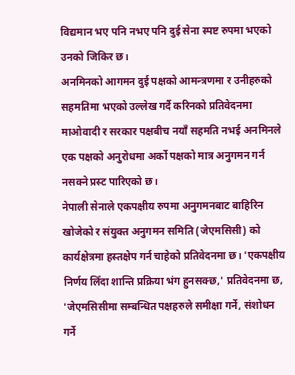विद्यमान भए पनि नभए पनि दुई सेना स्पष्ट रुपमा भएको उनको जिकिर छ।
अनमिनको आगमन दुई पक्षको आमन्त्रणमा र उनीहरुको सहमतिमा भएको उल्लेख गर्दै करिनको प्रतिवेदनमा माओवादी र सरकार पक्षबीच नयाँ सहमति नभई अनमिनले एक पक्षको अनुरोधमा अर्को पक्षको मात्र अनुगमन गर्न नसक्ने प्रस्ट पारिएको छ।
नेपाली सेनाले एकपक्षीय रुपमा अनुगमनबाट बाहिरिन खोजेको र संयुक्त अनुगमन समिति (जेएमसिसी) को कार्यक्षेत्रमा हस्तक्षेप गर्न चाहेको प्रतिवेदनमा छ। 'एकपक्षीय निर्णय लिँदा शान्ति प्रक्रिया भंग हुनसक्छ,' प्रतिवेदनमा छ, 'जेएमसिसीमा सम्बन्धित पक्षहरुले समीक्षा गर्ने, संशोधन गर्ने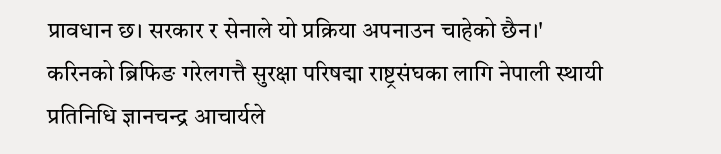प्रावधान छ। सरकार र सेनाले यो प्रक्रिया अपनाउन चाहेको छैन।'
करिनको ब्रिफिङ गरेलगत्तै सुरक्षा परिषद्मा राष्ट्रसंघका लागि नेपाली स्थायी प्रतिनिधि ज्ञानचन्द्र आचार्यले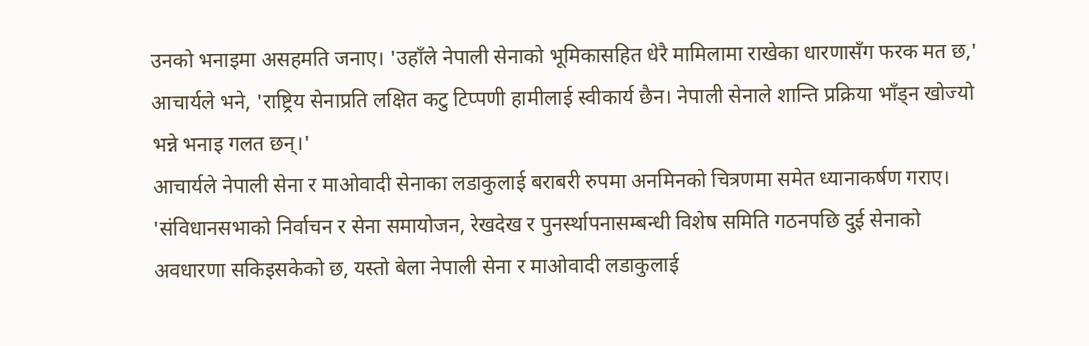उनको भनाइमा असहमति जनाए। 'उहाँले नेपाली सेनाको भूमिकासहित धेरै मामिलामा राखेका धारणासँग फरक मत छ,' आचार्यले भने, 'राष्ट्रिय सेनाप्रति लक्षित कटु टिप्पणी हामीलाई स्वीकार्य छैन। नेपाली सेनाले शान्ति प्रक्रिया भाँड्न खोज्यो भन्ने भनाइ गलत छन्।'
आचार्यले नेपाली सेना र माओवादी सेनाका लडाकुलाई बराबरी रुपमा अनमिनको चित्रणमा समेत ध्यानाकर्षण गराए।
'संविधानसभाको निर्वाचन र सेना समायोजन, रेखदेख र पुनर्स्थापनासम्बन्धी विशेष समिति गठनपछि दुई सेनाको अवधारणा सकिइसकेको छ, यस्तो बेला नेपाली सेना र माओवादी लडाकुलाई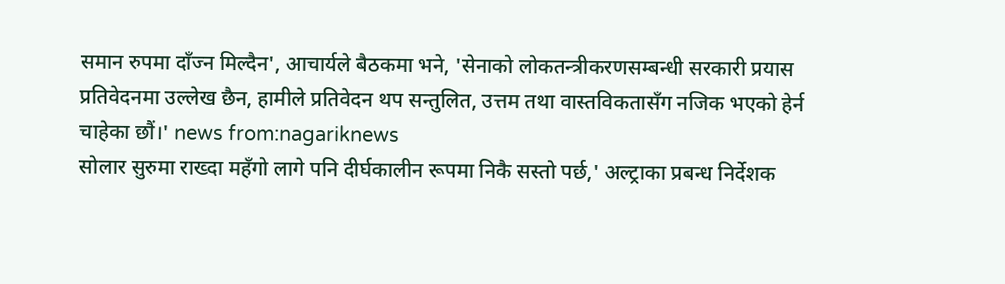समान रुपमा दाँज्न मिल्दैन', आचार्यले बैठकमा भने, 'सेनाको लोकतन्त्रीकरणसम्बन्धी सरकारी प्रयास प्रतिवेदनमा उल्लेख छैन, हामीले प्रतिवेदन थप सन्तुलित, उत्तम तथा वास्तविकतासँग नजिक भएको हेर्न चाहेका छौं।' news from:nagariknews
सोलार सुरुमा राख्दा महँगो लागे पनि दीर्घकालीन रूपमा निकै सस्तो पर्छ,' अल्ट्राका प्रबन्ध निर्देशक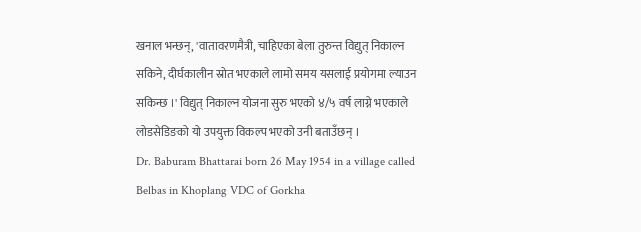खनाल भन्छन्, 'वातावरणमैत्री, चाहिएका बेला तुरुन्त विद्युत् निकाल्न सकिने, दीर्घकालीन स्रोत भएकाले लामो समय यसलाई प्रयोगमा ल्याउन सकिन्छ ।' विद्युत् निकाल्न योजना सुरु भएको ४/५ वर्ष लाग्ने भएकाले लोडसेडिङको यो उपयुक्त विकल्प भएको उनी बताउँछन् ।
Dr. Baburam Bhattarai born 26 May 1954 in a village called Belbas in Khoplang VDC of Gorkha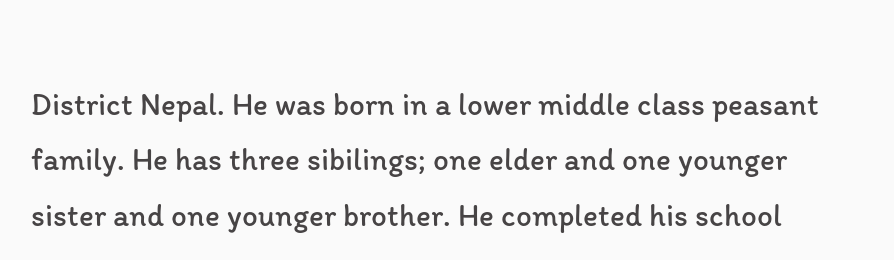District Nepal. He was born in a lower middle class peasant family. He has three sibilings; one elder and one younger sister and one younger brother. He completed his school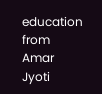education from Amar Jyoti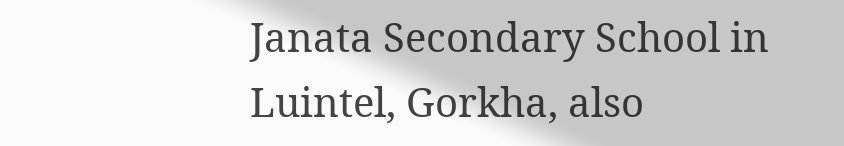Janata Secondary School in Luintel, Gorkha, also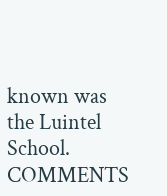known was the Luintel School.
COMMENTS